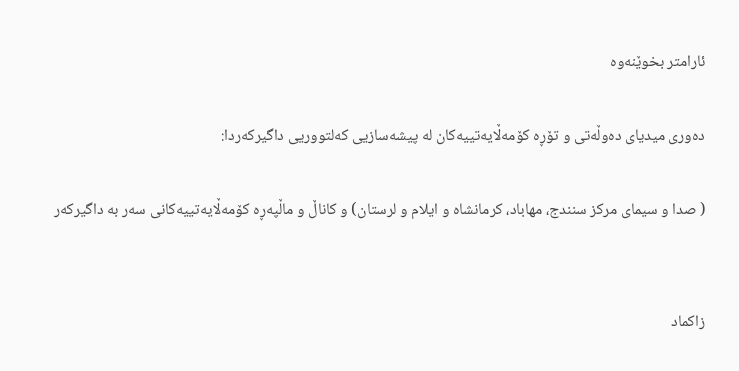ئارامتر بخوێنەوە

دەوری میدیای دەوڵەتی و تۆڕە کۆمەڵایەتییەکان لە پیشەسازیی کەلتووریی داگیرکەردا:

( صدا و سیمای مرکز سنندج، مهاباد، کرمانشاە و ایلام و لرستان) و کاناڵ و ماڵپەڕە کۆمەڵایەتییەکانی سەر بە داگیرکەر


زاکماد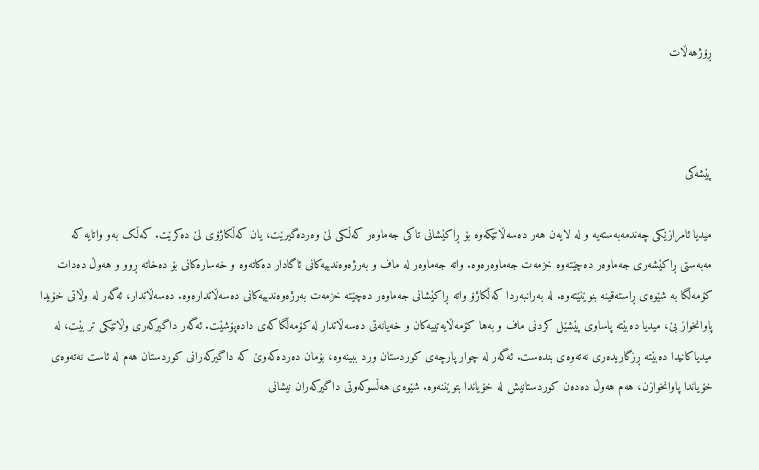ڕۆژهەڵات



پێشەکی

میدیا ئامرازێکی چەندمەبەستەیە و لە لایەن هەر دەسەڵاتێکەوە بۆ ڕاکێشانی ‌تاکی جەماوەر کەڵکی لێ وەردەگیرێت، یان کەڵکاژۆی لێ دەکرێت. کەڵک بەو واتایە کە مەبەستی ڕاکێشەری جەماوەر دەچێتەوە خزمەت جەماوەرەوە. واتە جەماوەر لە ماف و بەرژەوەندییەکانی ئاگادار دەکاتەوە و خەسارەکانی بۆ دەخاتە ڕوو و هەوڵ دەدات کۆمەڵگا بە شێوەی ڕاستەقینە بنوێنێتەوە. لە بەرانبەردا کەڵکاژۆ واتە ڕاکێشانی جەماوەر دەچێتە خزمەت بەرژەوەندییەکانی دەسەڵاتدارەوە. دەسەڵاتدار، ئەگەر لە وڵاتی خۆیدا پاوانخواز بێ، میدیا دەبێتە پاساوی پێشێل کردنی ماف و بەها کۆمەڵایەتییەکان و خەیانەتی دەسەڵاتدار لە کۆمەڵگاکەی دادەپۆشێت. ئەگەر داگیرکەری وڵاتێکی تر بێت، لە میدیاکانیدا دەبێتە ڕزگاریدەری نەتەوەی بندەست. ئەگەر لە چوار پارچەی کوردستان ورد ببینەوە، بۆمان دەردەکەوێ کە داگیرکەرانی کوردستان هەم لە ئاست نەتەوەی خۆیاندا پاوانخوازن، هەم هەوڵ دەدەن کوردستانیش لە خۆیاندا بتوێننەوە. شێوەی هەڵسوکەوتی داگیرکەران نیشانی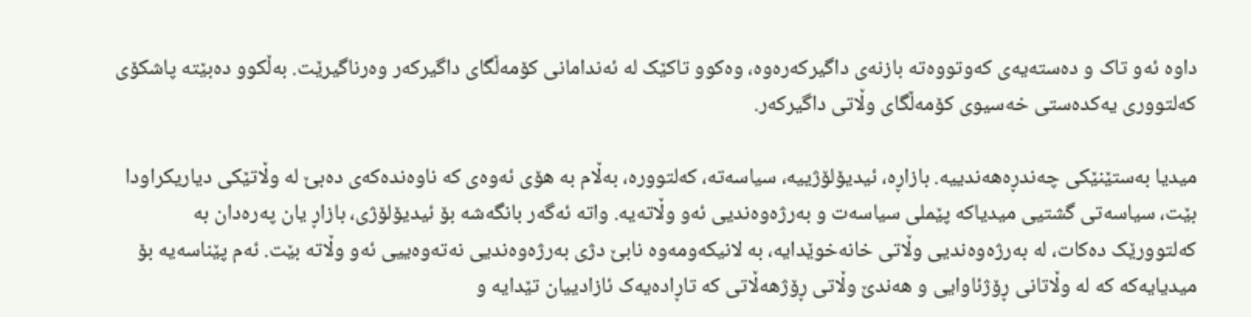داوە ئەو تاک و دەستەیەی کەوتووەتە بازنەی داگیرکەرەوە، وەکوو تاکێک لە ئەندامانی کۆمەڵگای داگیرکەر وەرناگیرێت. بەڵکوو دەبێتە پاشکۆی کەلتووری یەکدەستی خەسیوی کۆمەڵگای وڵاتی داگیرکەر.

میدیا بەستێنێکی چەندڕەهەندییە. بازاڕە، ئیدیۆلۆژییە، سیاسەتە، کەلتوورە، بەڵام بە هۆی ئەوەی کە ناوەندەکەی دەبێ لە وڵاتێکی دیاریکراودا بێت، سیاسەتی گشتیی میدیاکە پێملی سیاسەت و بەرژەوەندیی ئەو وڵاتەیە. واتە ئەگەر بانگەشە بۆ ئیدیۆلۆژی، بازاڕ یان پەرەدان بە کەلتوورێک دەکات، لە بەرژەوەندیی وڵاتی خانەخوێدایە، بە لانیکەومەوە نابێ دژی بەرژەوەندیی نەتەوەییی ئەو وڵاتە بێت. ئەم پێناسەیە بۆ میدیایەکە کە لە وڵاتانی ڕۆژئاوایی و هەندێ وڵاتی ڕۆژهەڵاتی کە تاڕادەیەک ئازادییان تێدایە و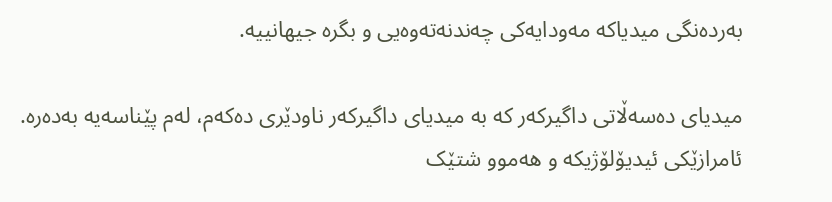بەردەنگی میدیاکە مەودایەکی چەندنەتەوەیی و بگرە جیهانییە.

میدیای دەسەڵاتی داگیرکەر کە بە میدیای داگیرکەر ناودێری دەکەم، لەم پێناسەیە بەدەرە. ئامرازێکی ئیدیۆلۆژیکە و هەموو شتێک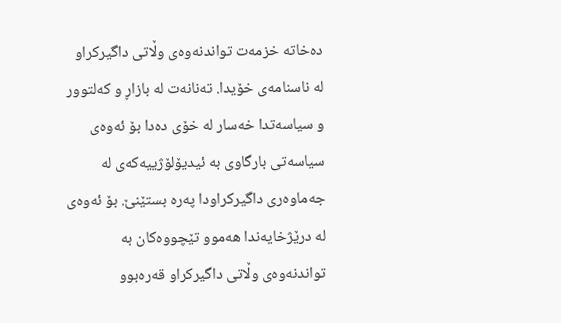دەخاتە خزمەت تواندنەوەی وڵاتی داگیرکراو لە ناسنامەی خۆیدا. تەنانەت لە بازاڕ و کەلتوور و سیاسەتدا خەسار لە خۆی دەدا بۆ ئەوەی سیاسەتی بارگاوی بە ئیدیۆلۆژییەکەی لە جەماوەری داگیرکراودا پەرە بستێنێ. بۆ ئەوەی لە درێژخایەندا هەموو تێچووەکان بە تواندنەوەی وڵاتی داگیرکراو قەرەبوو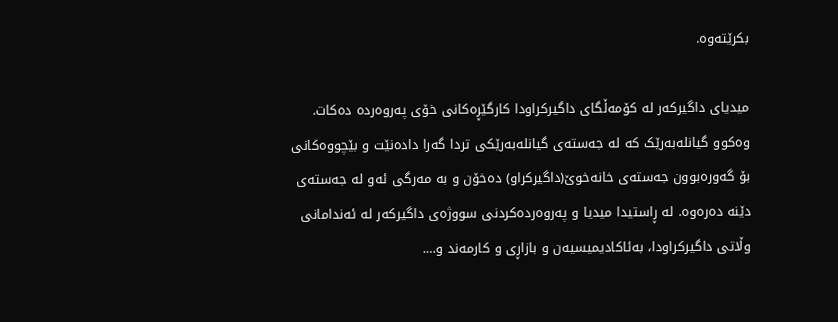بکرێتەوە.

میدیای داگیرکەر لە کۆمەڵگای داگیرکراودا کارگێڕەکانی خۆی پەروەردە دەکات. وەکوو گیانلەبەرێک کە لە جەستەی گیانلەبەرێکی تردا گەرا دادەنێت و بێچووەکانی بۆ گەورەبوون جەستەی خانەخوێ(داگیرکراو) دەخۆن و بە مەرگی ئەو لە جەستەی دێنە دەرەوە. لە ڕاستیدا میدیا و پەروەردەکردنی سووژەی داگیرکەر لە ئەندامانی وڵاتی داگیرکراودا، بەئاکادیمیسیەن و بازاڕی و کارمەند و….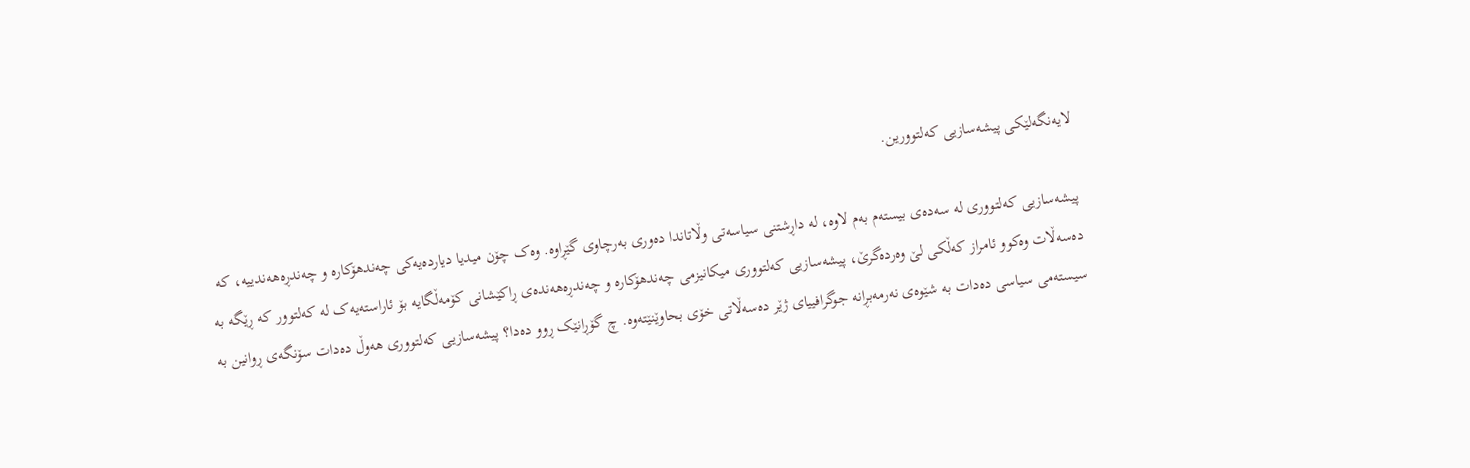لایەنگەلێکی پیشەسازیی کەلتوورین.

پیشەسازیی کەلتووری لە سەدەی بیستەم بەم لاوە، لە داڕشتنی سیاسەتی وڵاتاندا دەوری بەرچاوی گێڕاوە. وەک چۆن میدیا دیاردەیەکی چەندهۆکارە و چەندڕەهەندییە، کە دەسەڵات وەکوو ئامراز کەڵکی لێ وەردەگرێ، پیشەسازیی کەلتووری میکانیزمی چەندهۆکارە و چەندڕەهەندەی ڕاکێشانی کۆمەڵگایە بۆ ئاراستەیەک لە کەلتوور کە ڕێگە بە سیستەمی سیاسی دەدات بە شێوەی نەرمەبڕانە جوگرافییای ژێر دەسەڵاتی خۆی بحاوێنێتەوە. چ گۆڕانێک ڕوو دەدا؟ پیشەسازیی کەلتووری هەوڵ دەدات سۆنگەی ڕوانین بە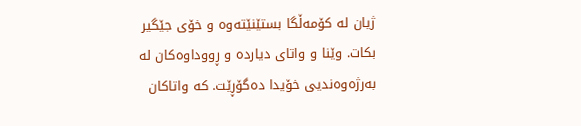ژیان لە کۆمەڵگا بستێنێتەوە و خۆی جێگیر بکات. وێنا و واتای دیاردە و ڕووداوەکان لە بەرژەوەندیی خۆیدا دەگۆڕێت. کە واتاکان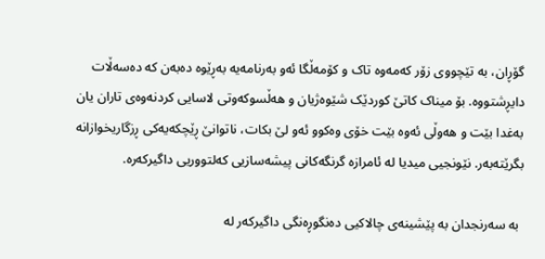گۆڕان، بە تێچووی زۆر کەمەوە تاک و کۆمەڵگا ئەو بەرنامەیە بەڕێوە دەبەن کە دەسەڵات دایڕشتووە. بۆ میناک کاتێ کوردێک شێوەژیان و هەڵسوکەوتی لاسایی کردنەوەی تاران یان بەغدا بێت و هەوڵی ئەوە بێت خۆی وەکوو ئەو لێ بکات، ناتوانێ ڕێچکەیەکی ڕزگاریخوازانە بگرێتەبەر. نێونجیی میدیا لە ئامرازە گرنگەکانی پیشەسازیی کەلتووریی داگیرکەرە.

 بە سەرنجدان بە پێشینەی چالاکیی دەنگوڕەنگی داگیرکەر لە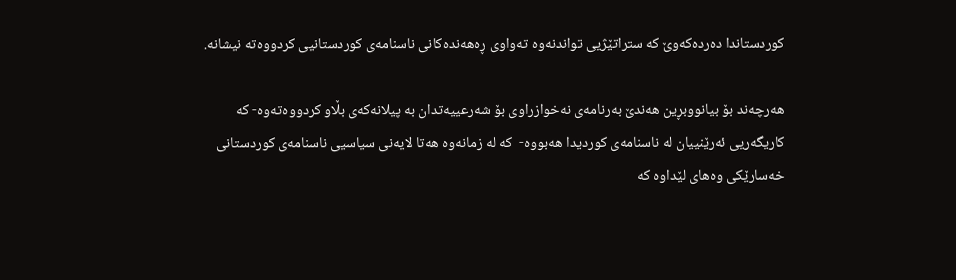کوردستاندا دەردەکەوێ کە ستراتێژیی تواندنەوە تەواوی ڕەهەندەکانی ناسنامەی کوردستانیی کردووەتە نیشانە.

هەرچەند بۆ بیانووبڕین هەندێ بەرنامەی نەخوازراوی بۆ شەرعییەتدان بە پیلانەکەی بڵاو کردووەتەوە- کە کاریگەریی ئەرێنییان لە ناسنامەی کوردیدا هەبووە-  کە لە زمانەوە هەتا لایەنی سیاسیی ناسنامەی کوردستانی خەسارێکی وەهای لێداوە کە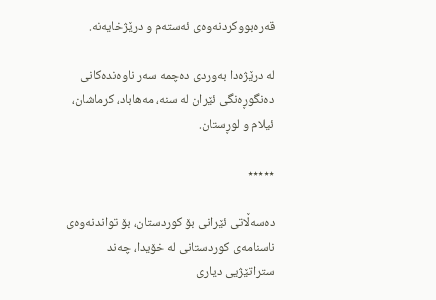قەرەبووکردنەوەی ئەستەم و درێژخایەنە.

لە درێژەدا بەوردی دەچمە سەر ناوەندەکانی دەنگوڕەنگی ئێران لە سنە، مەهاباد، کرماشان، ئیلام و لوڕستان.

٭٭٭٭٭

دەسەڵاتی ئێرانی بۆ کوردستان، بۆ تواندنەوەی ناسنامەی کوردستانی لە خۆیدا، چەند ستراتێژیی دیاری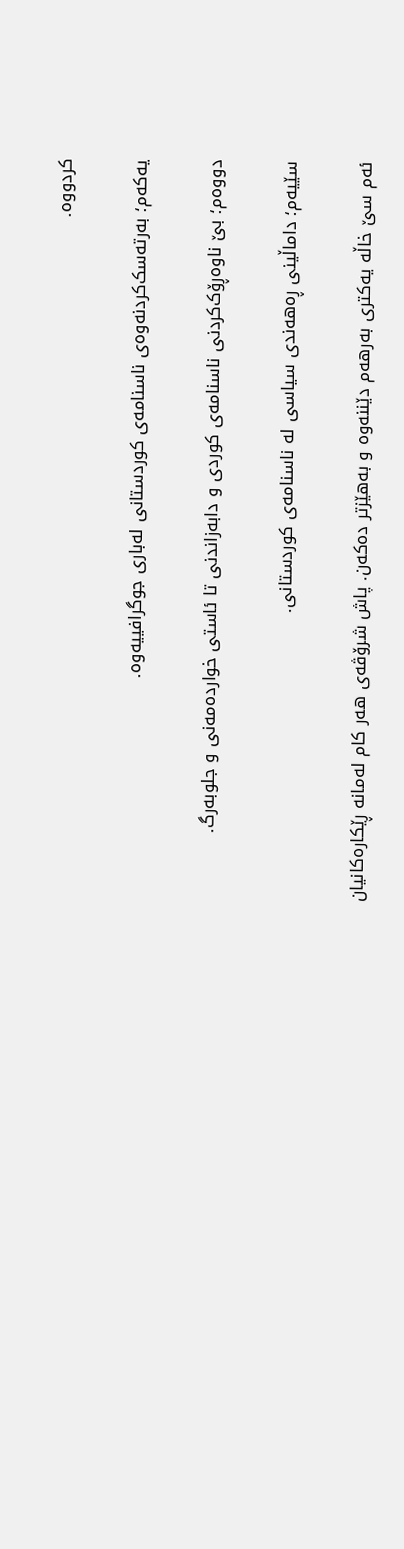کردووە.

یەکەم؛ بەرتەسک‌کردنەوەی ناسنامەی کوردستانی لەباری جوگرافییەوە.

دووەم؛ بێ ناوەڕۆک‌کردنی ناسنامەی کوردی و دابەزاندنی تا ئاستی خواردەمەنی و جلوبەرگ.

سێیەم؛ داماڵینی ڕەهەندی سیاسی لە ناسنامەی کوردستانی.

ئەم سێ خاڵە یەکتری بەرهەم‌ دێننەوە و بەهێزتر دەکەن. پاش شرۆڤەی هەر کام لەمانە ڕێکارەکانیان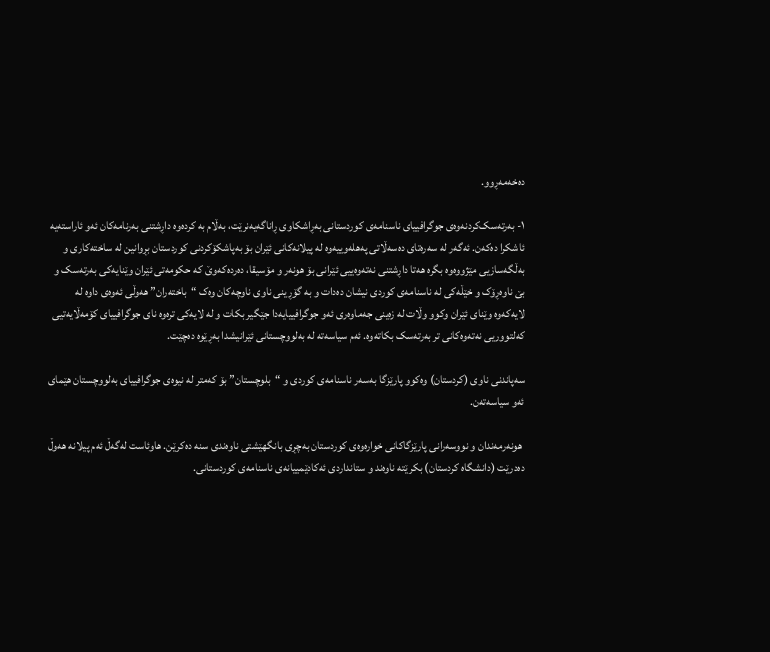دەخەمەڕوو.

١- بەرتەسک‌کردنەوەی جوگرافییای ناسنامەی کوردستانی بەڕاشکاوی ڕاناگەیەنرێت، بەڵام بە کردەوە داڕشتنی بەرنامەکان ئەو ئاراستەیە ئاشکرا دەکەن. ئەگەر لە سەرەتای دەسەڵاتی پەهلەوییەوە لە پیلانەکانی ئێران بۆ بەپاشکۆکردنی کوردستان بڕوانین لە ساختەکاری و بەڵگەسازیی مێژووەوە بگرە هەتا داڕشتنی نەتەوەییی ئێرانی بۆ هونەر و مۆسیقا، دەردەکەوێ کە حکومەتی ئێران وێنایەکی بەرتەسک و بێ ناوەڕۆک و خێڵەکی لە ناسنامەی کوردی نیشان دەدات و بە گۆڕینی ناوی ناوچەکان وەک “باختەران” هەوڵی ئەوەی داوە لە لایەکەوە وێنای ئێران وکوو وڵات لە زەینی جەماوەری ئەو جوگرافییایەدا جێگیر بکات و لە لایەکی ترەوە نای جوگرافییای کۆمەڵایەتیی کەلتووریی نەتەوەکانی تر بەرتەسک بکاتەوە. ئەم سیاسەتە لە بەلووچستانی ئێرانیشدا بەڕێوە دەچێت.

سەپاندنی ناوی (کردستان) وەکوو پارێزگا بەسەر ناسنامەی کوردی و “بلوچستان” بۆ کەمتر لە نیوەی جوگرافییای بەلووچستان هێمای ئەو سیاسەتەن.

 هونەرمەندان و نووسەرانی پارێزگاکانی خوارەوەی کوردستان بەچڕی بانگهێشتی ناوەندی سنە دەکرێن. هاوئاست لەگەڵ ئەم پیلانە هەوڵ دەدرێت (دانشگاە کردستان) بکرێتە ناوەند و ستانداردی ئەکادێمییانەی ناسنامەی کوردستانی.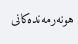هونەرمەندەکانی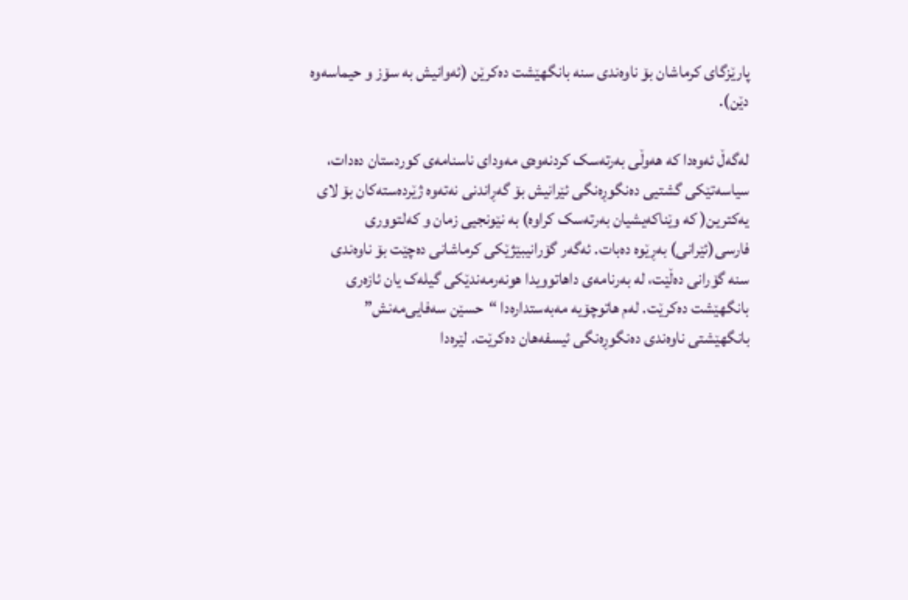پارێزگای کرماشان بۆ ناوەندی سنە بانگهێشت دەکرێن (ئەوانیش بە سۆز و حیماسەوە دێن).

لەگەڵ ئەوەدا کە هەوڵی بەرتەسک کردنەوەی مەودای ناسنامەی کوردستان دەدات، سیاسەتێکی گشتیی دەنگو‌ڕەنگی ئێرانیش بۆ گەڕاندنی نەتەوە ژێردەستەکان بۆ لای یەکترین( کە وێناکەیشیان بەرتەسک کراوە) بە نێونجیی زمان و کەلتووری فارسی(ئێرانی) بەڕێوە دەبات. ئەگەر گۆرانیبێژێکی کرماشانی دەچێت بۆ ناوەندی سنە گۆرانی دەڵێت، لە بەرنامەی داهاتوویدا هونەرمەندێکی گیلەک یان ئازەری بانگهێشت دەکرێت. لەم هاتوچۆیە مەبەستدارەدا “حسێن سەفایی‌مەنش” بانگهێشتی ناوەندی دەنگوڕەنگی ئیسفەهان دەکرێت. لێرەدا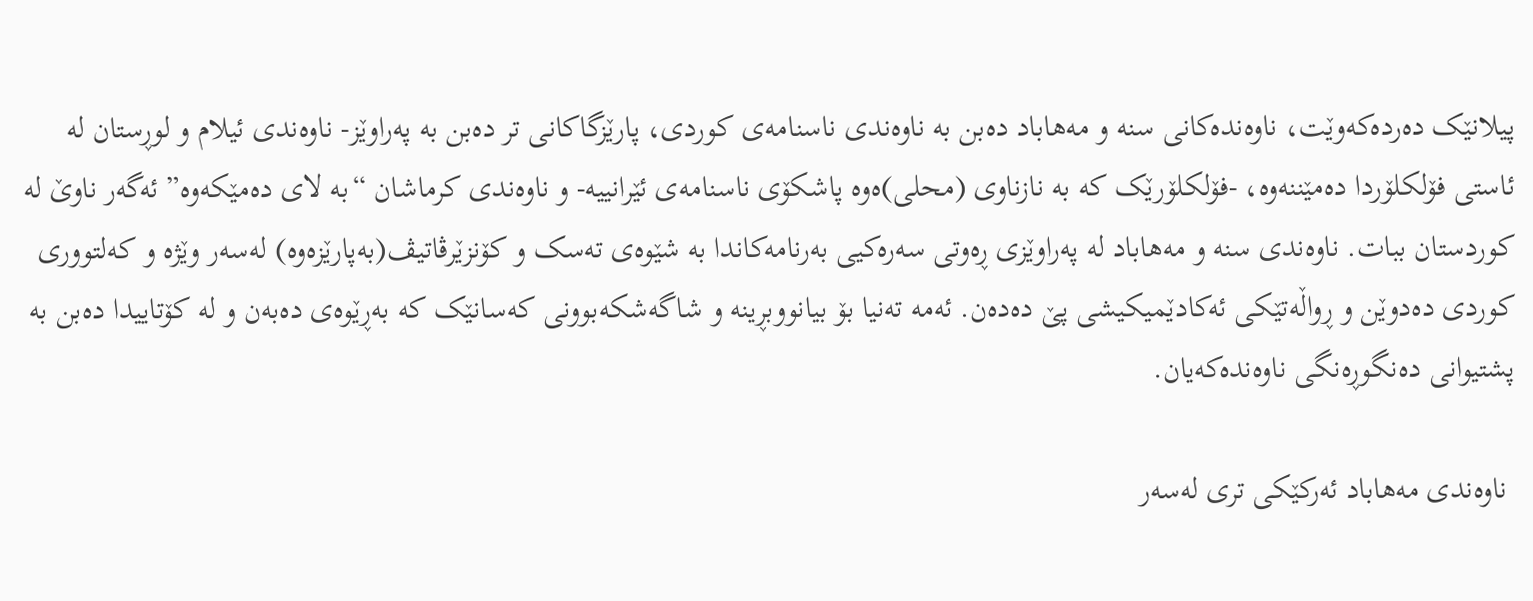پیلانێک دەردەکەوێت، ناوەندەکانی سنە و مەهاباد دەبن بە ناوەندی ناسنامەی کوردی، پارێزگاکانی تر دەبن بە پەراوێز- ناوەندی ئیلام و لوڕستان لە ئاستی فۆلکلۆردا دەمێننەوە، -فۆلکلۆرێک کە بە نازناوی (محلی)ەوە پاشکۆی ناسنامەی ئێرانییە- و ناوەندی کرماشان “بە لای دەمێکەوە” ئەگەر ناوێ لە کوردستان ببات. ناوەندی سنە و مەهاباد لە پەراوێزی ڕەوتی سەرەکیی بەرنامەکاندا بە شێوەی تەسک و کۆنزێرڤاتیڤ(بەپارێزەوە) لەسەر وێژە و کەلتووری کوردی دەدوێن و ڕواڵەتێکی ئەکادێمیکیشی پێ دەدەن. ئەمە تەنیا بۆ بیانووبڕینە و شاگەشکەبوونی کەسانێک کە بەڕێوەی دەبەن و لە کۆتاییدا دەبن بە پشتیوانی دەنگوڕەنگی ناوەندەکەیان.

 ناوەندی مەهاباد ئەرکێکی تری لەسەر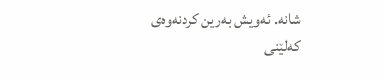شانە. ئەویش بەرین کردنەوەی کەلێنی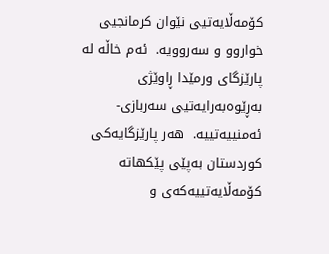کۆمەڵایەتیی نێوان کرمانجیی خواروو و سەروویە.  ئەم خاڵە لە پارێزگای ورمێدا ڕاوێژی بەڕێوەبەرایەتیی سەربازی- ئەمنییەتییە.  هەر پارێزگایەکی کوردستان بەپێی پێکهاتە کۆمەڵایەتییەکەی و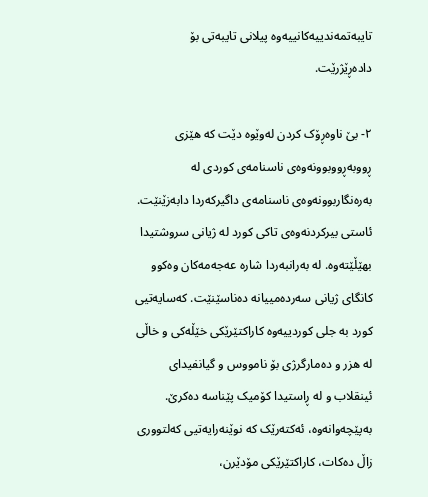تایبەتمەندییەکانییەوە پیلانی تایبەتی بۆ دادەڕێژرێت.

٢- بێ ناوەڕۆک کردن لەوێوە دێت کە هێزی ڕووبەڕووبوونەوەی ناسنامەی کوردی لە بەرەنگاربوونەوەی ناسنامەی داگیرکەردا دابەزێنێت. ئاستی بیرکردنەوەی تاکی کورد لە ژیانی سروشتیدا بهێڵێتەوە. لە بەرانبەردا شارە عەجەمەکان وەکوو کانگای ژیانی سەردەمییانە دەناسێنێت. کەسایەتیی کورد بە جلی کوردییەوە کاراکتێرێکی خێڵەکی و خاڵی لە هزر و دەمارگرژی بۆ نامووس و گیانفیدای ئینقلاب و لە ڕاستیدا کۆمیک پێناسە دەکرێ. بەپێچەوانەوە، ئەکتەرێک کە نوێنەرایەتیی کەلتووری زاڵ دەکات، کاراکتێرێکی مۆدێرن،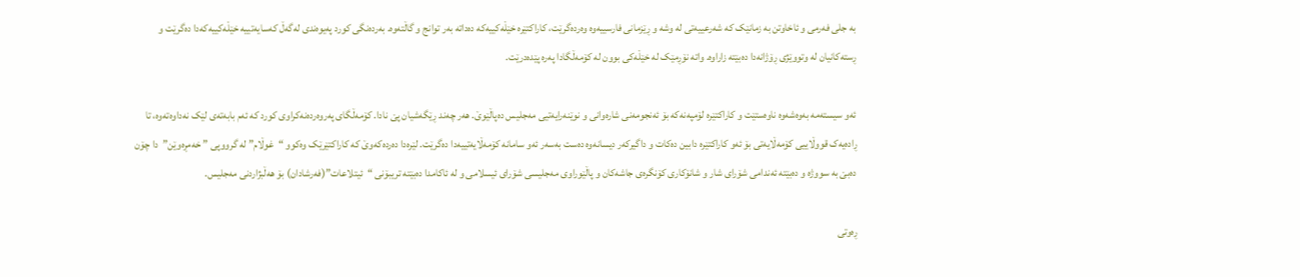بە جلی فەرمی و ئاخاوتن بە زمانێک کە شەرعییەتی لە وشە و ڕێزمانی فارسییەوە وەردەگرێت، کاراکتێرە خێڵەکییەکە دەداتە بەر توانج و گاڵتەوە. بەردەنگی کورد پەیوەندی لەگەڵ کەسایەتییە خێڵەکییەکەدا دەگرێت و ڕستەکانیان لە وتووێژی ڕۆژانەدا دەبێتە زاراوە. واتە نۆڕمێک لە خێڵەکی بوون لە کۆمەڵگادا پەرە پێدەدرێت.

ئەو سیستەمە بەوەشەوە ناوەستێت و کاراکتێرە لۆمپەنەکە بۆ ئەنجومەنی شارەوانی و نوێنەرایەتیی مەجلیس دەپاڵێوێ. هەر چەند ڕێگەشیان پێ نادا. کۆمەڵگای پەروەردەنەکراوی کورد کە ئەم بابەتەی لێک نەداوەتەوە، تا ڕادەیەک قووڵاییی کۆمەڵایەتی بۆ ئەو کاراکتێرە دابین دەکات و داگیرکەر دیسانەوە دەست ‌بەسەر ئەو سامانە کۆمەڵایەتییەدا دەگرێت. لێرەدا دەردەکەوێ کە کاراکتێرێک وەکوو “غوڵام” لە گرووپی ” خەمڕەوێن”دا چۆن دەبێ بە سووژە و دەبێتە ئەندامی شۆرای شار و شانۆکاری کۆنگرەی جاشەکان و پاڵێوراوی مەجلیسی شۆرای ئیسلامی و لە ئاکامدا دەبێتە تریبۆنی “ئیتلاعات”(فەرشادان) بۆ هەڵبژاردنی مەجلیس.

ڕەوتی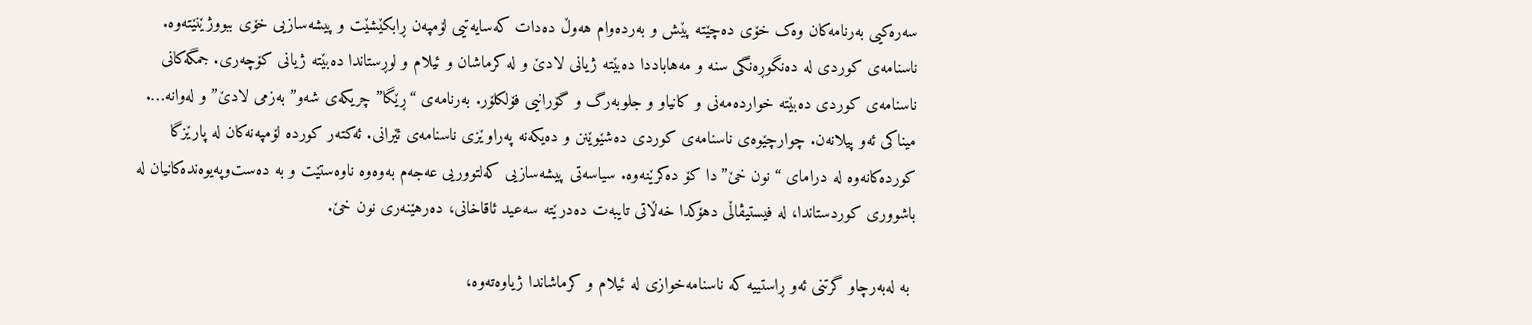سەرەکیی بەرنامەکان وەک خۆی دەچێتە پێش و بەردەوام هەوڵ دەدات کەسایەتیی لۆمپەن ڕابکێشێت و پیشەسازیی خۆی ببووژێنێتەوە. ناسنامەی کوردی لە دەنگوڕەنگی سنە و مەهاباددا دەبێتە ژیانی لادێ و لە کرماشان و ئیلام و لوڕستاندا دەبێتە ژیانی کۆچەری. جمگەکانی ناسنامەی کوردی دەبێتە خواردەمەنی و کانیاو و جلوبەرگ و گۆرانیی فۆلکلۆر. بەرنامەی “ڕێگا” چریکەی شەو” بەزمی لادێ” و لەوانە…. میناکی ئەو پیلانەن. چوارچێوەی ناسنامەی کوردی دەشێوێنن و دەیکەنە پەراوێزی ناسنامەی ئێرانی. ئەکتەر کوردە لۆمپەنەکان لە پارێزگا کوردەکانەوە لە درامای “نون خێ”دا کۆ دەکرێنەوە. سیاسەتی پیشەسازیی کەلتووریی عەجەم بەوەوە ناوەستێت و بە دەست‌وپەیوەندەکانیان لە باشووری کوردستاندا، لە فیستیڤاڵی دهۆکدا خەڵاتی تایبەت دەدرێتە سەعید ئاقاخانی، دەرهێنەری نون خێ.

 بە لەبەرچاو گرتنی ئەو ڕاستییە کە ناسنامەخوازی لە ئیلام و کرماشاندا ژیاوەتەوە،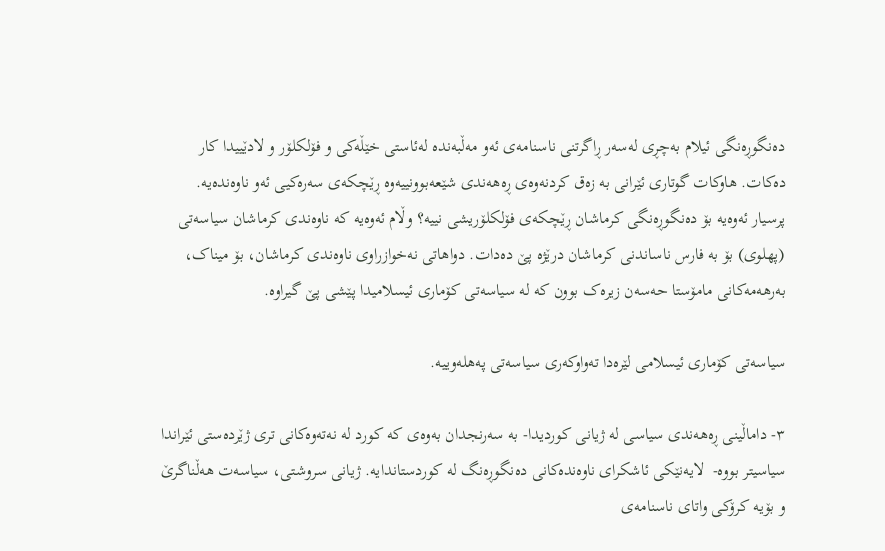دەنگوڕەنگی ئیلام بەچڕی لەسەر ڕاگرتنی ناسنامەی ئەو مەڵبەندە لەئاستی خێڵەکی و فۆلکلۆر و لادێییدا کار دەکات. هاوکات گوتاری ئێرانی بە زەق کردنەوەی ڕەهەندی شێعەبوونییەوە ڕێچکەی سەرەکیی ئەو ناوەندەیە. پرسیار ئەوەیە بۆ دەنگوڕەنگی کرماشان ڕێچکەی فۆلکلۆریشی نییە؟ وڵام ئەوەیە کە ناوەندی کرماشان سیاسەتی (پهلوی) بۆ بە فارس ناساندنی کرماشان درێژە پێ دەدات. دواهاتی نەخوازراوی ناوەندی کرماشان، بۆ میناک، بەرهەمەکانی مامۆستا حەسەن زیرەک بوون کە لە سیاسەتی کۆماری ئیسلامیدا پێشی پێ گیراوە.

سیاسەتی کۆماری ئیسلامی لێرەدا تەواوکەری سیاسەتی پەهلەوییە.

٣- داماڵینی ڕەهەندی سیاسی لە ژیانی کوردیدا- بە سەرنجدان بەوەی کە کورد لە نەتەوەکانی تری ژێردەستی ئێراندا سیاسیتر بووە-  لایەنێکی ئاشکرای ناوەندەکانی دەنگوڕەنگ لە کوردستاندایە. ژیانی سروشتی، سیاسەت هەڵناگرێ و بۆیە کرۆکی واتای ناسنامەی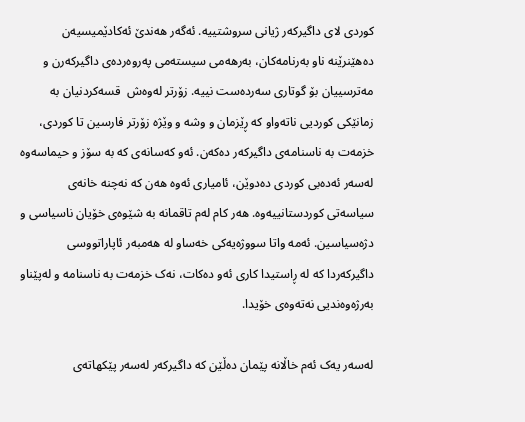کوردی لای داگیرکەر ژیانی سروشتییە. ئەگەر هەندێ ئەکادێمیسیەن دەهێنرێنە ناو بەرنامەکان، بەرهەمی سیستەمی پەروەردەی داگیرکەرن و مەترسییان بۆ گوتاری سەردەست نییە. زۆرتر لەوەش  قسەکردنیان بە زمانێکی کوردیی ناتەواو کە ڕێزمان و وشە و وێژە زۆرتر فارسین تا کوردی، خزمەت بە ناسنامەی داگیرکەر دەکەن. ئەو کەسانەی کە بە سۆز و حیماسەوە لەسەر ئەدەبی کوردی دەدوێن، ئامیاری ئەوە هەن کە نەچنە خانەی سیاسەتی کوردستانییەوە. هەر کام لەم تاقمانە بە شێوەی خۆیان ناسیاسی و دژەسیاسین. ئەمە واتا سووژەیەکی خەساو لە هەمبەر ئاپاراتووسی داگیرکەردا کە لە ڕاستیدا کاری ئەو دەکات، نەک خزمەت بە ناسنامە و لەپێناو بەرژەوەندیی نەتەوەی خۆیدا.

لەسەر یەک ئەم خاڵانە پێمان دەڵێن کە داگیرکەر لەسەر پێکهاتەی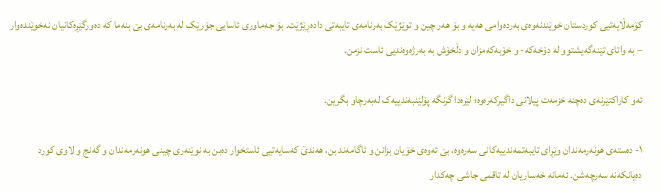کۆمەڵایەتیی کوردستان خوێندنەوەی بەردەوامی هەیە و بۆ هەر چین و توێژێک بەرنامەی تایبەتی دادەڕێژێت. بۆ جەماوری ئاسایی جۆرێک لە بەرنامەی بێ بنەما کە دەورگێڕەکانیان نەخوێندەوار – بە واتای تێنەگەیشتوو لە دۆخەکە- و خۆبەکەمزان و دڵخۆش بە بەرژەوەندیی ئاست نزمن.

ئەو کاراکتێرنەی دەچنە خزمەت پیلانی داگیرکەرەوە؛ لێرەدا گرنگە پۆلێنبەندییەک لەبەرچاو بگرین.

١- دەستەی هونەرمەندان وێڕای تایبەتمەندییەکانی سەرەوە، بێ ئەوەی خۆیان بزانن و ئاگامەند بن، هەندێ کەسایەتیی ئاستخوار دەبن بە نوێنەری چینی هونەرمەندان و گەنج‌ و لاوی کورد دەیانکەنە سەرچەشن. ئەمانە خەساریان لە تاقمی جاشی چەکدار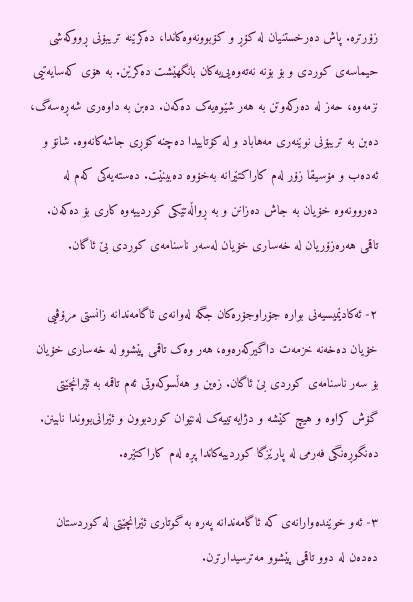زۆرترە. پاش دەرخستنیان لە کۆڕ و کۆبوونەوەکاندا، دەکرێنە تریبۆنی ڕووکەشی حیماسەی کوردی و بۆ بۆنە نەتەوەیی‌یەکان بانگهێشت دەکرێن. بە هۆی کەسایەتیی نزمەوە، حەز لە دەرکەوتن بە هەر شێوەیەک دەکەن. دەبن بە داوەری شەڕەسەگ، دەبن بە تریبۆنی نوێنەری مەهاباد و لە کۆتاییدا دەچنە کۆڕی جاشەکانەوە. شانۆ و ئەدەب و مۆسیقا زۆر لەم کاراکتێرانە بەخۆوە دەبینێت. دەستەیەکی کەم لە دەروونەوە خۆیان بە جاش دەزانن و بە ڕواڵەتێکی کوردییەوە کاری بۆ دەکەن. تاقمی هەرەزۆریان لە خەساری خۆیان لەسەر ناسنامەی کوردی بێ ئاگان.

٢- ئەکادێمیسیەنی بوارە جۆراوجۆرەکان جگە لەوانەی ئاگامەندانە زانستی مرۆڤیی خۆیان دەخەنە خزمەت داگیرکەرەوە، هەر وەک تاقمی پێشوو لە خەساری خۆیان بۆ سەر ناسنامەی کوردی بێ ئاگان. زەین و هەڵسوکەوتی ئەم تاقمە بە ئێرانچێتی گۆش کراوە و هیچ کێشە و دژایەتییەک لەنێوان کوردبوون و ئێرانی‌‌بووندا نابینن. دەنگوڕەنگی فەرمی لە پارێزگا کوردییەکاندا پڕە لەم کاراکتێرە.

٣- ئەو خوێندەوارانەی کە ئاگامەندانە پەرە بە گوتاری ئێرانچێتی لە کوردستان دەدەن لە دوو تاقمی پێشوو مەترسیدارترن.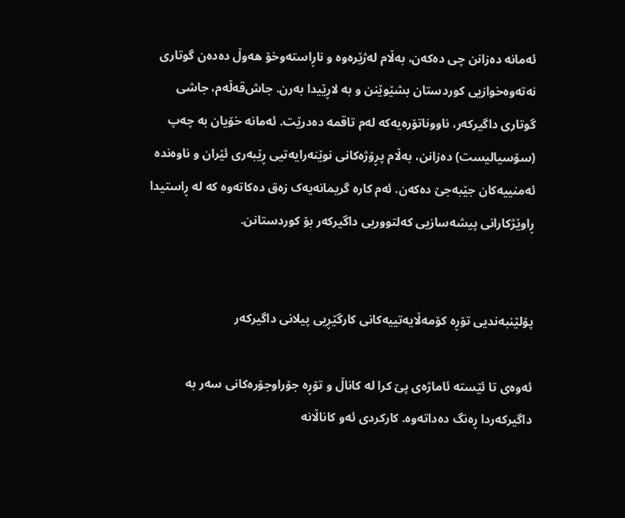ئەمانە دەزانن چی دەکەن، بەڵام لەژێرەوە و ناڕاستەوخۆ هەوڵ دەدەن گوتاری نەتەوەخوازیی کوردستان بشێوێنن و بە لاڕێیدا بەرن. جاش‌قەڵەم، جاشی گوتاری داگیرکەر، ناووناتۆرەیەکە لەم تاقمە دەدرێت. ئەمانە خۆیان بە چەپ (سۆسیالیست) دەزانن، بەڵام پڕۆژەکانی نوێنەرایەتیی ڕێبەری ئێران و ناوەندە ئەمنییەکان جێبەجێ دەکەن. ئەم کارە گریمانەیەک زەق دەکاتەوە کە لە ڕاستیدا ڕاوێژکارانی پیشەسازیی کەلتووریی داگیرکەر بۆ کوردستانن.


پۆلێنبەندیی تۆڕە کۆمەڵایەتییەکانی کارگێڕیی پیلانی داگیرکەر

ئەوەی تا ئێستە ئاماژەی پێ کرا لە کاناڵ و تۆڕە جۆراوجۆرەکانی سەر بە داگیرکەردا ڕەنگ دەداتەوە. کارکردی ئەو کاناڵانە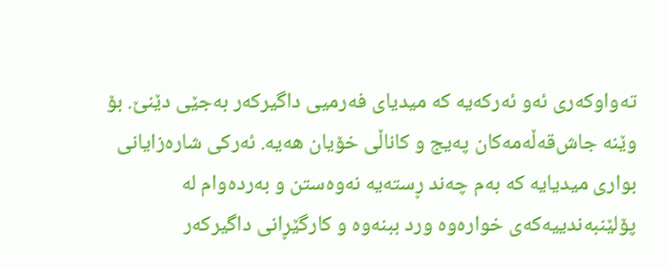تەواوکەری ئەو ئەرکەیە کە میدیای فەرمیی داگیرکەر بەجێی دێنێ. بۆ وێنە جاش‌قەڵەمەکان پەیج و کاناڵی خۆیان هەیە. ئەرکی شارەزایانی بواری میدیایە کە بەم چەند ڕستەیە نەوەستن و بەردەوام لە پۆلێنبەندییەکەی خوارەوە ورد ببنەوە و کارگێڕانی داگیرکەر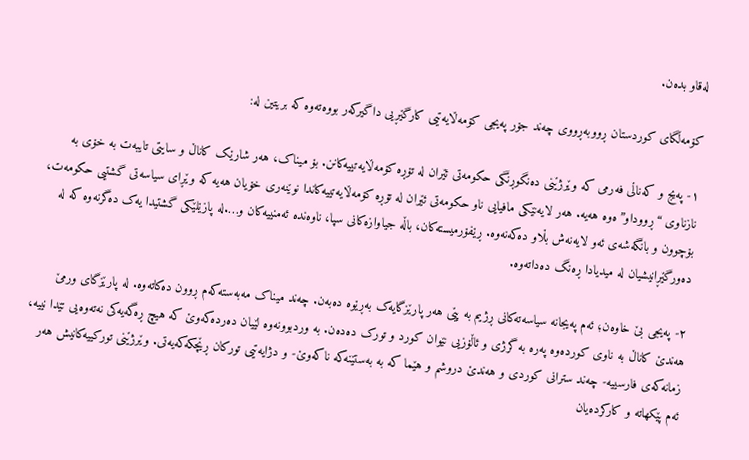لەقاو بدەن.

کۆمەڵگای کوردستان ڕووبەڕووی چەند جۆر پەیجی کۆمەڵایەتیی کارگێڕیی داگیرکەر بووەتەوە کە بریتین لە:

١- پەیج و کەناڵی فەرمی کە وێرژێنی دەنگوڕنگی حکومەتی ئێران لە تۆڕە کۆمەڵایەتییەکانن. بۆ میناک، هەر شارێک کاناڵ و سایتی تایبەت بە خۆی بە نازناوی “ڕووداو”ەوە هەیە. هەر لایەنێکی مافیایی ناو حکومەتی ئێران لە تۆڕە کۆمەڵایەتییەکاندا نوێنەری خۆیان هەیە کە وێڕای سیاسەتی گشتیی حکومەت، بۆچوون و بانگەشەی ئەو لایەنەش بڵاو دەکەنەوە. ڕێفۆرمیستەکان، باڵە جیاوازەکانی سپا، ناوەندە ئەمنییەکان و….لە پازێلێکی گشتیدا یەک‌ دەگرنەوە کە لە دەورگێڕانیشیان لە میدیادا ڕەنگ دەداتەوە.

٢- پەیجی بێ خاوەن؛ ئەم پەیجانە سیاسەتەکانی ڕژیم بە پێی هەر پارێزگایەک بەڕێوە دەبەن. چەند میناک مەبەستەکەم ڕوون دەکاتەوە. لە پارێزگای ورمێ هەندێ کاناڵ بە ناوی کوردەوە پەرە بە گرژی و ئاڵۆزیی نێوان کورد و تورک دەدەن. بە وردبوونەوە لێیان دەردەکەوێ کە هیچ ڕەگەیەکی نەتەوەیی تێدا نییە، زمانەکەی فارسییە- چەند سترانی کوردی و هەندێ دروشم و هێما کە بە بەستێنەکە ناکەوێ- و دژایەتیی تورکان ڕێچکەکەیەتی. وێرژێنی تورکییەکانیش هەر ئەم پێکهاتە و کارکردەیان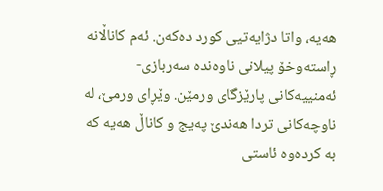هەیە، واتا دژایەتیی کورد دەکەن. ئەم کاناڵانە ڕاستەوخۆ پیلانی ناوەندە سەربازی- ئەمنییەکانی پارێزگای ورمێن. وێڕای ورمێ، لە ناوچەکانی تردا هەندێ پەیج و کاناڵ هەیە کە بە کردەوە ئاستی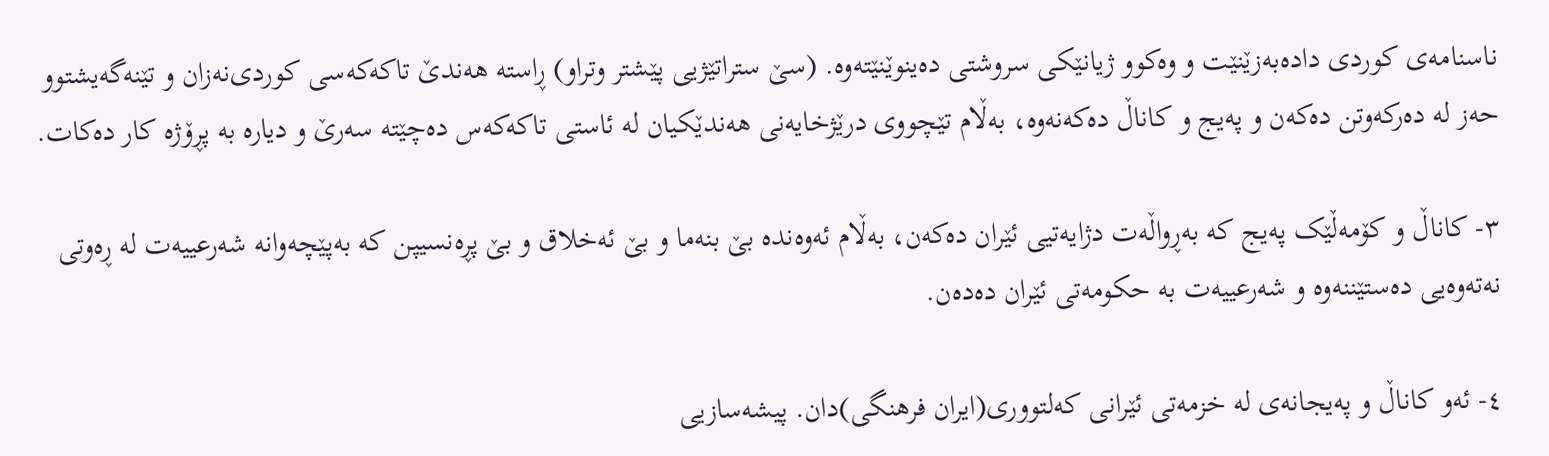ناسنامەی کوردی دادەبەزێنێت و وەکوو ژیانێکی سروشتی دەینوێنێتەوە. (سێ ستراتێژیی پێشتر وتراو) ڕاستە هەندێ تاکەکەسی کوردی‌نەزان و تێنەگەیشتوو حەز لە دەرکەوتن دەکەن و پەیج و کاناڵ دەکەنەوە، بەڵام تێچووی درێژخایەنی هەندێکیان لە ئاستی تاکەکەس دەچێتە سەرێ و دیارە بە پڕۆژە کار دەکات.

٣- کاناڵ و کۆمەڵێک پەیج کە بەڕواڵەت دژایەتیی ئێران دەکەن، بەڵام ئەوەندە بێ بنەما و بێ ئەخلاق و بێ پڕەنسیپن کە بەپێچەوانە شەرعییەت لە ڕەوتی نەتەوەیی دەستێننەوە و شەرعییەت بە حکومەتی ئێران دەدەن.

٤- ئەو کاناڵ و پەیجانەی لە خزمەتی ئێرانی کەلتووری(ایران فرهنگی)دان. پیشەسازیی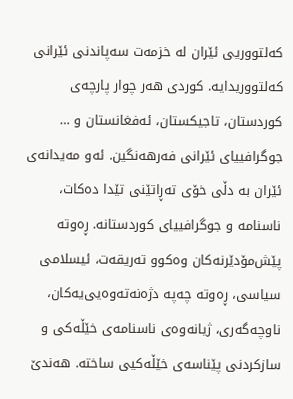کەلتووریی ئێران لە خزمەت سەپاندنی ئێرانی کەلتووریدایە. کوردی هەر چوار پارچەی کوردستان، تاجیکستان، ئەفغانستان و … جوگرافییای ئێرانی فەرهەنگین. ئەو مەیدانەی ئێران بە دڵی خۆی تەڕاتێنی تێدا دەکات، ناسنامە و جوگرافییای کوردستانە. ڕەوتە پێش‌مۆدێرنەکان وەکوو تەریقەت، ئیسلامی سیاسی، ڕەوتە چەپە دژەنەتەوەیی‌یەکان، ناوچەگەری، ژیانەوەی ناسنامەی خێڵەکی و سازکردنی پێناسەی خێڵەکیی ساختە. هەندێ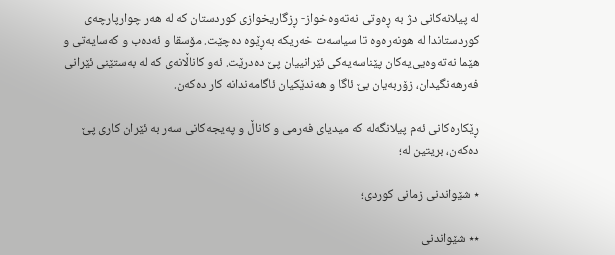لە پیلانەکانی دژ بە ڕەوتی نەتەوەخواز- ڕزگاریخوازی کوردستان کە لە هەر چوارپارچەی کوردستاندا لە هونەرەوە تا سیاسەت خەریکە بەڕێوە دەچێت. مۆسقا و ئەدەب و کەسایەتی و هێما نەتەوەیی‌یەکان پێناسەیەکی ئێرانییان پێ دەدرێت. ئەو کاناڵانەی کە لە بەستێنی ئێرانی فەرهەنگیدان، زۆربەیان بێ ئاگا و هەندێکیان ئاگامەندانە کار دەکەن.

ڕێکارەکانی ئەم پیلانگەلە کە میدیای فەرمی و کاناڵ و پەیجەکانی سەر بە ئێران کاری پێ دەکەن، بریتین لە؛

٭ شێواندنی زمانی کوردی؛

٭٭ شێواندنی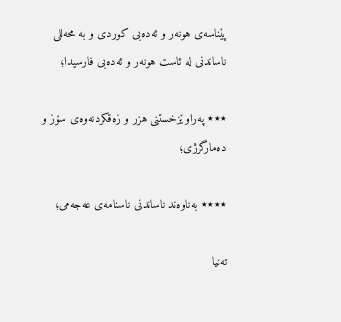پێناسەی هونەر و ئەدەبی کوردی و بە محەللی ناساندنی لە ئاست هونەر و ئەدەبی فارسیدا؛

٭٭٭ پەراوێزخستنی هزر و زەقکردنەوەی سۆز و دەمارگرژی؛

٭٭٭٭ بەناوەند ناساندنی ناسنامەی عەجەمی؛

تەنیا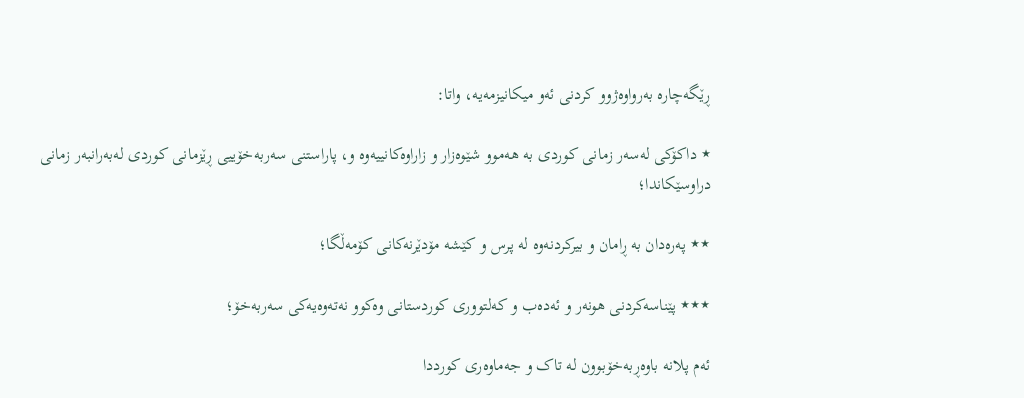ڕێگەچارە بەرواوەژوو کردنی ئەو میکانیزمەیە، واتا:

٭ داکۆکی لەسەر زمانی کوردی بە هەموو شێوەزار و زاراوەکانییەوە و، پاراستنی سەربەخۆییی ڕێزمانی کوردی لەبەرانبەر زمانی دراوسێکاندا؛

٭٭ پەرەدان بە ڕامان و بیرکردنەوە لە پرس و کێشە مۆدێرنەکانی کۆمەڵگا؛

٭٭٭ پێناسەکردنی هونەر و ئەدەب و کەلتووری کوردستانی وەکوو نەتەوەیەکی سەربەخۆ؛

ئەم پلانە باوەڕبەخۆبوون لە تاک و جەماوەری کورددا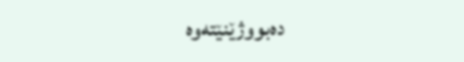دەبووژێنێتەوە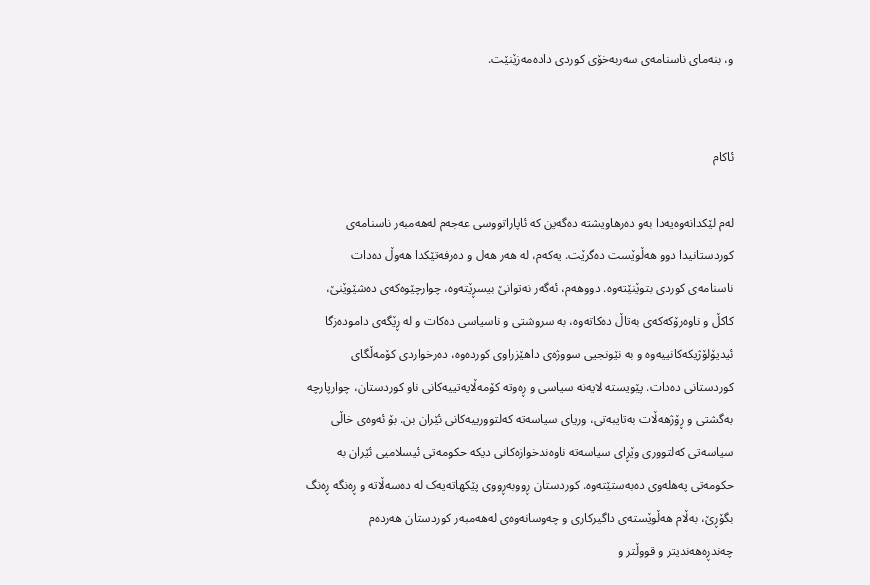و، بنەمای ناسنامەی سەربەخۆی کوردی دادەمەزێنێت.


ئاکام

لەم لێکدانەوەیەدا بەو دەرهاویشتە دەگەین کە ئاپاراتووسی عەجەم لەهەمبەر ناسنامەی کوردستانیدا دوو هەڵوێست دەگرێت. یەکەم، لە هەر هەل و دەرفەتێکدا هەوڵ دەدات ناسنامەی کوردی بتوێنێتەوە. دووهەم، ئەگەر نەتوانێ بیسڕێتەوە، چوارچێوەکەی دەشێوێنێ، کاکڵ و ناوەرۆکەکەی بەتاڵ دەکاتەوه، بە سروشتی و ناسیاسی دەکات و لە ڕێگەی دامودەزگا ئیدیۆلۆژیکەکانییەوە و بە نێونجیی سووژەی داهێزراوی کوردەوە، دەرخواردی کۆمەڵگای کوردستانی دەدات. پێویستە لایەنە سیاسی و ڕەوتە کۆمەڵایەتییەکانی ناو کوردستان، چوارپارچە بەگشتی و ڕۆژهەڵات بەتایبەتی، وریای سیاسەتە کەلتوورییەکانی ئێران بن. بۆ ئەوەی خاڵی سیاسەتی کەلتووری وێڕای سیاسەتە ناوەندخوازەکانی دیکە حکومەتی ئیسلامیی ئێران بە حکومەتی پەهلەوی دەبەستێتەوە. کوردستان ڕووبەڕووی پێکهاتەیەک لە دەسەڵاتە و ڕەنگە ڕەنگ بگۆڕێ، بەڵام هەڵوێستەی داگیرکاری و چەوسانەوەی لەهەمبەر کوردستان هەردەم چەندڕەهەندیتر و قووڵتر و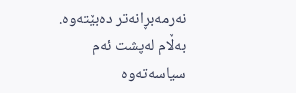نەرمەبڕانەتر دەبێتەوە. بەڵام لەپشت ئەم سیاسەتەوە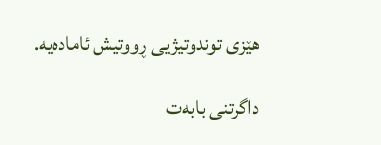هێزی توندوتیژیی ڕووتیش ئامادەیە.

داگرتنی بابەت